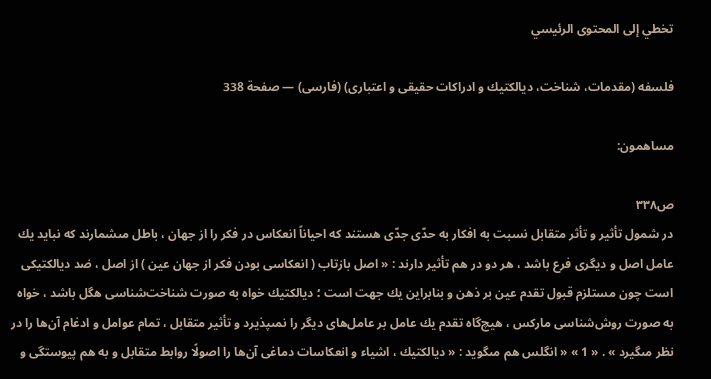تخطي إلى المحتوى الرئيسي

فلسفه (مقدمات، شناخت، ديالكتيك و ادراكات حقيقى و اعتبارى) (فارسى) — صفحة 338

مساهمون:

ص٣٣٨
در شمول تأثير و تأثر متقابل نسبت به افكار به حدّى جدّى هستند كه احياناً انعكاس در فكر را از جهان ، باطل مىشمارند كه نبايد يك عامل اصل و ديگرى فرع باشد ، هر دو در هم تأثير دارند : « اصل بازتاب ( انعكاسى بودن فكر از جهان عين ) از اصل ، ضد ديالكتيكى است چون مستلزم قبول تقدم عين بر ذهن و بنابراين يك جهت است ؛ ديالكتيك خواه به صورت شناخت‌شناسى هگل باشد ، خواه به صورت روش‌شناسى ماركس ، هيچ‌گاه تقدم يك عامل بر عامل‌هاى ديگر را نمىپذيرد و تأثير متقابل ، تمام عوامل و ادغام آن‌ها را در نظر مىگيرد » . « 1 » « انگلس هم مىگويد : « ديالكتيك ، اشياء و انعكاسات دماغى آن‌ها را اصولًا روابط متقابل و به هم پيوستگى و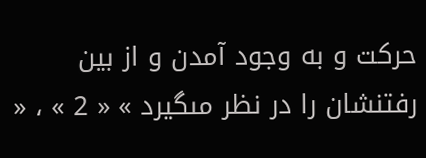حركت و به وجود آمدن و از بين رفتنشان را در نظر مىگيرد » « 2 » ، «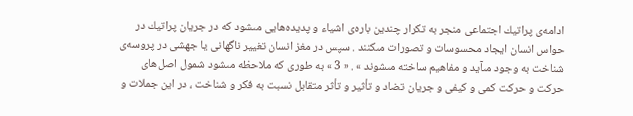ادامه‌ى پراتيك اجتماعى منجر به تكرار چندين باره‌ى اشياء و پديده‌هايى مىشود كه در جريان پراتيك در حواس انسان ايجاد محسوسات و تصورات مىكنند . سپس در مغز انسان تغيير ناگهانى يا جهشى در پروسه‌ى شناخت به وجود مىآيد و مفاهيم ساخته مىشوند » . « 3 » به طورى كه ملاحظه مىشود شمول اصل‌هاى حركت و حركت كمى و كيفى و جريان تضاد و تأثير و تأثر متقابل نسبت به فكر و شناخت ، در اين جملات و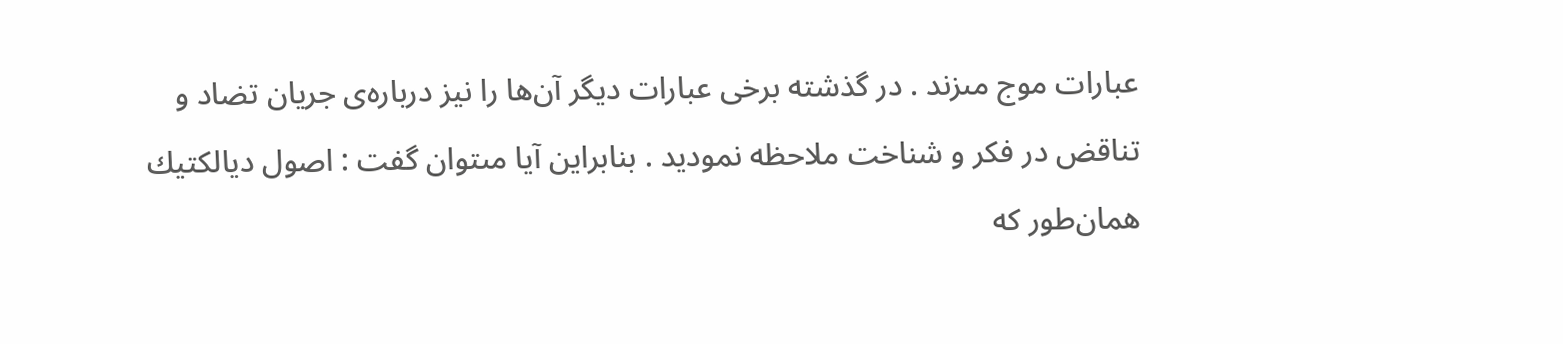عبارات موج مىزند . در گذشته برخى عبارات ديگر آن‌ها را نيز درباره‌ى جريان تضاد و تناقض در فكر و شناخت ملاحظه نموديد . بنابراين آيا مىتوان گفت : اصول ديالكتيك همان‌طور كه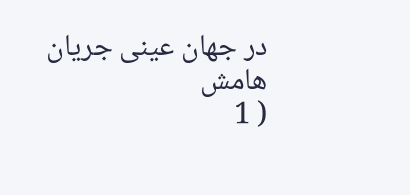در جهان عينى جريان
هامش
( 1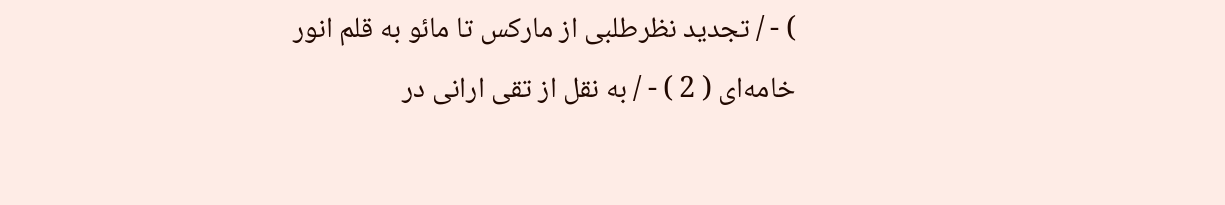) - / تجديد نظرطلبى از ماركس تا مائو به قلم انور خامه‌اى ( 2 ) - / به نقل از تقى ارانى در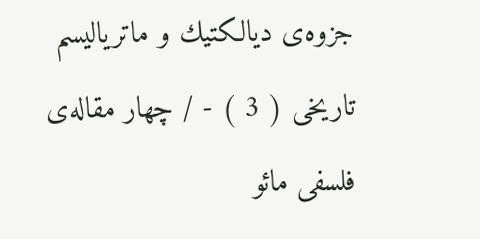جزوه‌ى ديالكتيك و ماترياليسم تاريخى ( 3 ) - / چهار مقاله‌ى فلسفى مائو